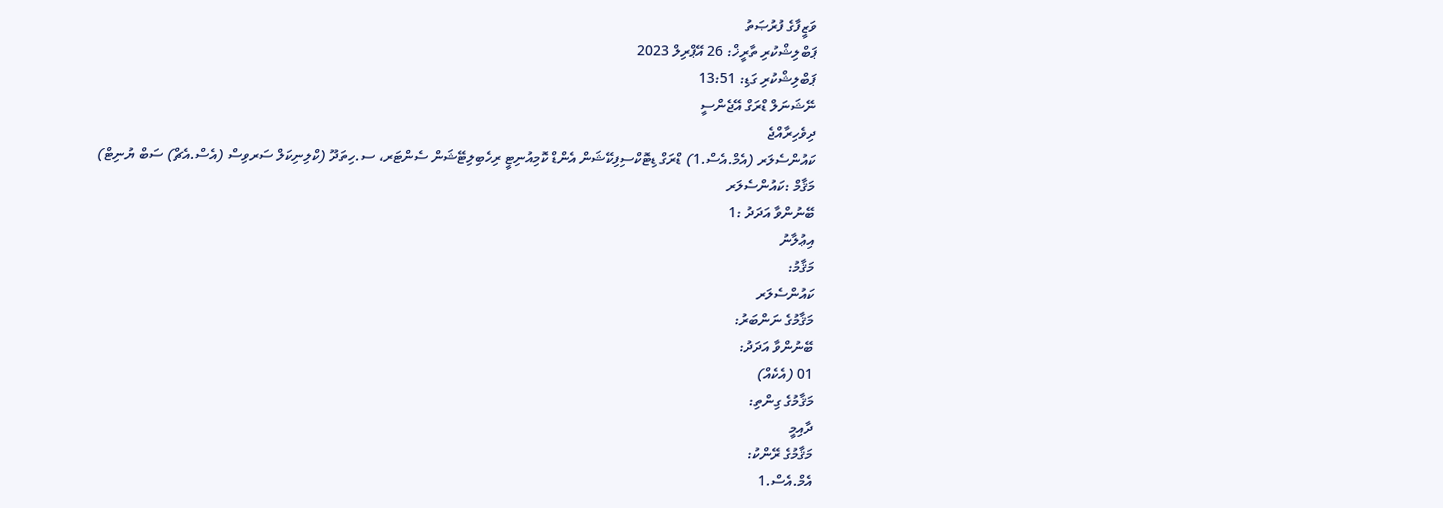ވަޒީފާގެ ފުރުޞަތު
ޕަބްލިޝްކުރި ތާރީޚް: 26 އޭޕްރިލް 2023
ޕަބްލިޝްކުރި ގަޑި: 13:51
ނޭޝަނަލް ޑްރަގް އޭޖެންސީ
ދިވެހިރާއްޖެ
ކައުންސެލަރ (އެމް.އެސް.1) ޑްރަގް ޑިޓޮކްސިފިކޭޝަން އެންޑް ކޮމިއުނިޓީ ރިހެބިލިޓޭޝަން ސެންޓަރ، ސ.ހިތަދޫ (ކްލިނިކަލް ސަރވިސް (އެސް.އެޗް) ސަބް ޔުނިޓް)
މަޤާމް :ކައުންސެލަރ
ބޭނުންވާ އަދަދު :1
އިޢުލާނު
މަޤާމު:
ކައުންސެލަރ
މަޤާމުގެ ނަންބަރު:
ބޭނުންވާ އަދަދު:
01 (އެކެއް)
މަޤާމުގެ ގިންތި:
ދާއިމީ
މަޤާމުގެ ރޭންކު:
އެމް.އެސް.1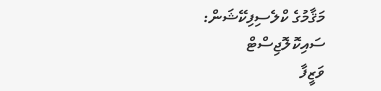މަޤާމުގެ ކްލެސިފިކޭޝަން:
ސައިކޮލޮޖިސްޓް
ވަޒީފާ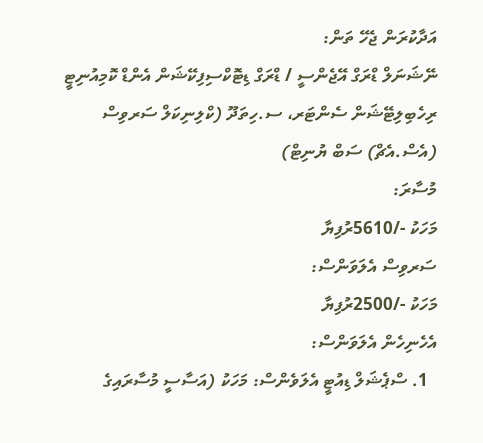އަދާކުރަން ޖެހޭ ތަން:
ނޭޝަނަލް ޑްރަގް އޭޖެންސީ / ޑްރަގް ޑިޓޮކްސިފިކޭޝަން އެންޑް ކޮމިއުނިޓީ ރިހެބިލިޓޭޝަން ސެންޓަރ، ސ.ހިތަދޫ (ކްލިނިކަލް ސަރވިސް (އެސް.އެޗް) ސަބް ޔުނިޓް)
މުސާރަ:
މަހަކު -/5610ރުފިޔާ
ސަރވިސް އެލަވަންސް:
މަހަކު -/2500ރުފިޔާ
އެހެނިހެން އެލަވަންސް:
  1. ސްޕެޝަލް ޑިއުޓީ އެލަވެންސް: މަހަކު (އަސާސީ މުސާރައިގެ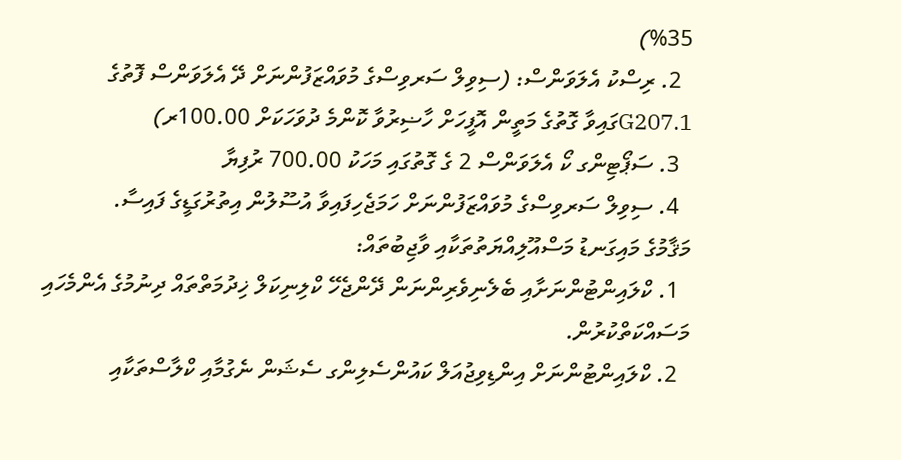%35)
  2. ރިސްކު އެލަވަންސް: (ސިވިލް ސަރވިސްގެ މުވައްޒަފުންނަށް ދޭ އެލަވަންސް ފޮތުގެ G207.1ގައިވާ ގޮތުގެ މަތީން އޮފީހަށް ހާޟިރުވާ ކޮންމެ ދުވަހަކަށް 100.00ރ)
  3. ސަޕޯޓިންގ ކޯ އެލަވަންސް 2 ގެ ގޮތުގައި މަހަކު 700.00 ރުފިޔާ
  4. ސިވިލް ސަރވިސްގެ މުވައްޒަފުންނަށް ހަމަޖެހިފައިވާ އުސޫލުން އިތުރުގަޑީގެ ފައިސާ.
މަޤާމުގެ މައިގަނޑު މަސްއޫލިއްޔަތުތަކާއި ވާޖިބުތައް:
  1. ކްލައިންޓުންނަށާއި ބެލެނިވެރިންނަން ދޭންޖެހޭ ކްލިނިކަލް ޚިދުމަތްތައް ދިނުމުގެ އެންމެހައި މަސައްކަތްކުރުން.
  2. ކްލައިންޓުންނަށް އިންޑިވިޖުއަލް ކައުންސެލިންގ ސެޝަން ނެގުމާއި ކްލާސްތަކާއި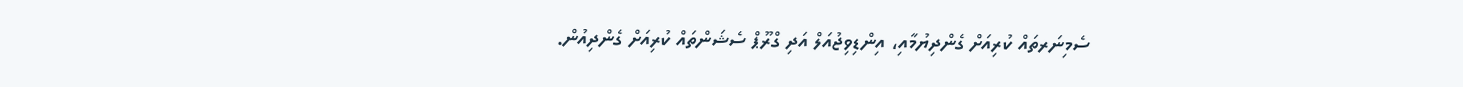ސެމިނަރތައް ކުރިއަށް ގެންދިޔުމާއި، އިންޑިވިޖުއަލް އަދި ގްރޫޕް ސެޝަންތައް ކުރިއަށް ގެންދިއުން.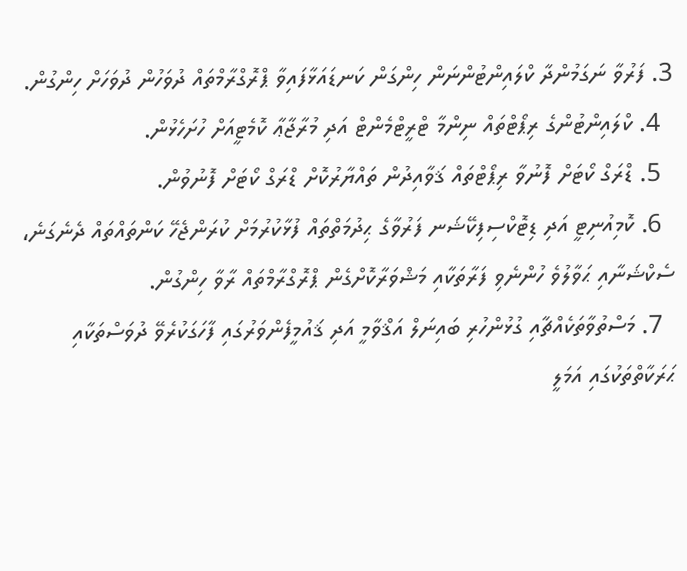3. ފަރުވާ ނަގަމުންދާ ކްލައިންޓުންނަން ހިންގަން ކަނޑައަޅާފައިވާ ޕްރޮގްރާމްތައް ދުވަހުން ދުވަހަށް ހިންގުން.
  4. ކްލައިންޓުންގެ ރިޕޯޓްތައް ނިންމާ ޓްރީޓްމެންޓް އަދި މުރާޖާޢާ ކޮމެޓީއަށް ހުށަހެޅުން.
  5. ޑްރަގް ކޯޓަށް ފޮނުވާ ރިޕޯޓްތައް ޤަވާއިދުން ތައްޔާރުކޮށް ޑްރަގް ކޯޓަށް ފޮނުވުން.
  6. ކޮމިއުނިޓީ އަދި ޑިޓޮކްސިފިކޭޝަނ ފަރުވާގެ ޙިދުމަތްތައް ފުޅާކުރުމަށް ކުރަންޖެހޭ ކަންތައްތައް ދެނެގަނެ، ސެކްޝަނާއި ޙަވާލުވެ ހުންނެވި ފަރާތަކާއި މަޝްވަރާކޮށްގެން ޕްރޮގްރާމްތައް ރާވާ ހިންގުން.
  7. މަސްތުވާތަކެއްޗާއި ގުޅުންހުރި ބައިނަލް އަޤްވާމީ އަދި ޤައުމީފެންވަރުގައި ފާހަގަކުރެވޭ ދުވަސްތަކާއި ޙަރަކާތްތަކުގައި އަމަލީ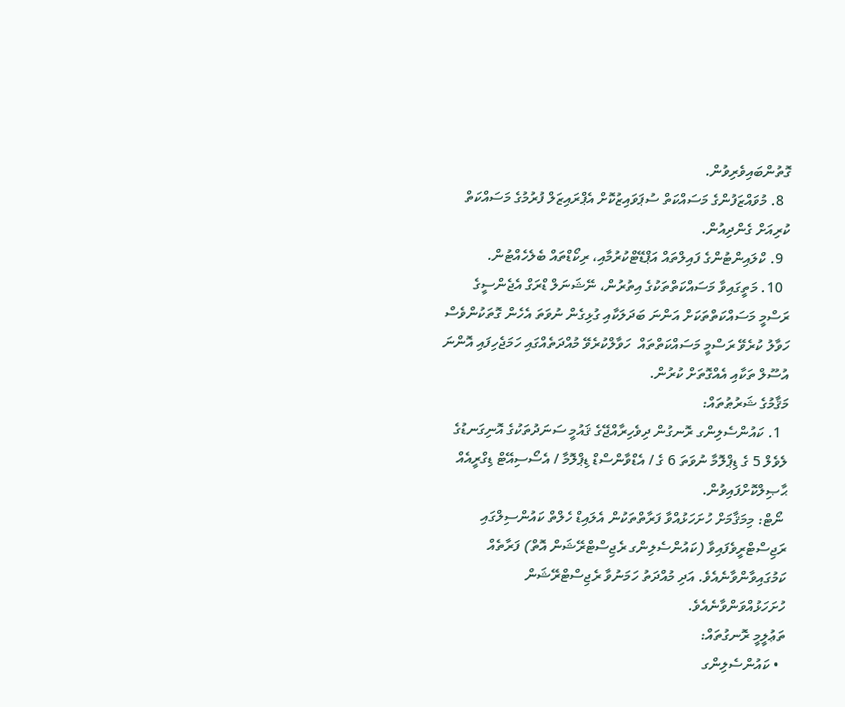ގޮތުންބައިވެރިވުން.
  8. މުވައްޒަފުންގެ މަސައްކަތް ސުޕަވައިޒުކޮށް އެޕްރައިޒަލް ފުރުމުގެ މަސައްކަތް ކުރިއަށް ގެންދިއުން.
  9. ކްލައިންޓުންގެ ފައިލްތައް އަޕްޑޭޓްކުރުމާއި، ރިކޯޑްތައް ބެލެހެއްޓުން.
  10. މަތީގައިވާ މަސައްކަތްތަކުގެ އިތުރުން، ނޭޝަނަލް ޑްރަގް އެޖެންސީގެ ރަސްމީ މަސައްކަތްތަކަށް އަންނަ ބަދަލަކާއި ގުޅިގެން ނުވަތަ އެހެން ގޮތަކުންވެސް ހަވާލު ކުރެވޭ ރަސްމީ މަސައްކަތްތައް  ހަވާލްކުރެވޭ މުއްދަތެއްގައި ހަމަޖެހިފައި އޮންނަ އުސޫލް ތަކާއި އެއްގޮތަށް ކުރުން.
މަޤާމުގެ ޝަރުޠުތައް:
  1. ކައުންސެލިންގ ރޮނގުން ދިވެހިރާއްޖޭގެ ޤައުމީ ސަނަދުތަކުގެ އޮނިގަނޑުގެ ލެވެލް 5 ގެ ޑިޕްލޮމާ ނުވަތަ 6 ގެ / އެޑްވާންސްޑް ޑިޕްލޮމާ / އެސޯސިއޭޓް ޑިގްރީއެއް ޙާޞިލްކޮށްފައިވުން.
 ނޯޓް: މިމަޤާމަށް ހުށަހަޅުއްވާ ފަރާތްތަކުން އެލައިޑް ހެލްތް ކައުންސިލްގައި ރަޖިސްޓްރީވެފައިވާ (ކައުންސެލިންގ ރެޖިސްޓްރޭޝަން އޮތް) ފަރާތެއް ކަމުގައިވާންވާނެއެވެ. އަދި މުއްދަތު ހަމަނުވާ ރެޖިސްޓްރޭޝަން ހުށަހަޅުއްވަންވާނެއެވެ.
ތަޢުލީމީ ރޮނގުތައް:
  • ކައުންސެލިންގ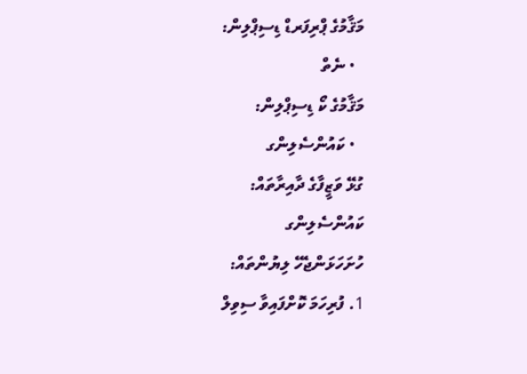މަޤާމުގެ ޕްރިފަރޑް ޑިސިޕްލިން:
  • ނެތް
މަޤާމުގެ ކޯ ޑިސިޕްލިން:
  • ކައުންސެލިންގ
ގުޅޭ ވަޒީފާގެ ދާއިރާތައް:
ކައުންސެލިންގ
ހުށަހަޅަންޖެހޭ ލިޔުންތައް:
1. ފުރިހަމަ ކޮށްފައިވާ ސިވިލް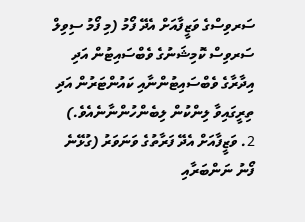ސަރވިސްގެ ވަޒީފާއަށް އެދޭ ފޯމު (މި ފޯމު ސިވިލް ސަރވިސް ކޮމިޝަނުގެ ވެބްސައިޓުން އަދި އިދާރާގެ ވެބްސައިޓުންނާއި ކައުންޓަރުން އަދި ތިރީގައިވާ ލިންކުން ލިބެންހުންނާނެއެވެ.)
2. ވަޒީފާއަށް އެދޭ ފަރާތުގެ ވަނަވަރު (ގުޅޭނެ ފޯނު ނަންބަރާއި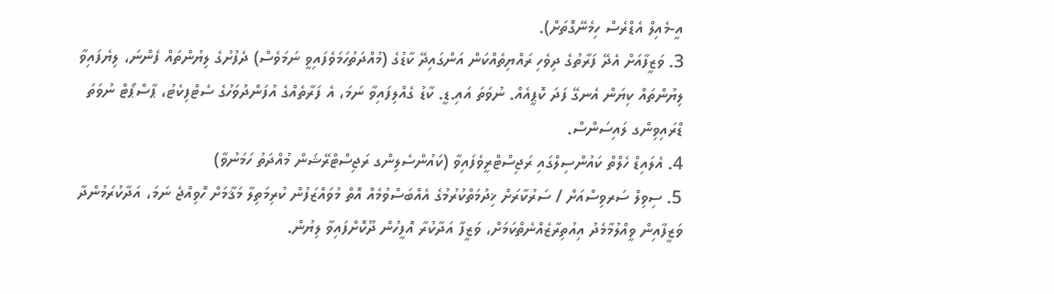އީ-މެއިލް އެޑްރެސް ހިމެނޭގޮތަށް).
3. ވަޒީފާއަށް އެދޭ ފަރާތުގެ ދިވެހި ރައްޔިތެއްކަން އަންގައިދޭ ކާޑުގެ (މުއްދަތުހަމަވެފައިވީ ނަމަވެސް) ދެފުށުގެ ލިޔުންތައް ފެންނަ، ލިޔެފައިވާ ލިޔުންތައް ކިޔަން އެނގޭ ފަދަ ކޮޕީއެއް. ނުވަތަ އައި.ޑީ. ކާޑު ގެއްލިފައިވާ ނަމަ، އެ ފަރާތެއްގެ އުފަންދުވަހުގެ ސެޓްފިކެޓު، ޕާސްޕޯޓް ނުވަތަ ޑްރައިވިންގ ލައިސަންސް.
4. އެލައިޑް ހެލްތް ކައުންސިލްގައި ރަޖިސްޓްރީވެފައިވާ (ކައުންސެލިންގ ރަޖިސްޓްރޭޝަން މުއްދަތު ހަމަނުވާ)
5. ސިވިލް ސަރވިސްއަށް / ސަރުކާރަށް ޚިދުމަތްކުރުމުގެ އެއްބަސްވުމެއް އޮތް މުވައްޒަފުން ކުރިމަތިލާ މަޤާމަށް ހޮވިއްޖެ ނަމަ، އަދާކުރަމުންދާ ވަޒީފާއިން ވީއްލުމާމެދު އިއުތިރާޒެއްނެތްކަމަށް، ވަޒީފާ އަދާކުރާ އޮފީހުން ދޫކޮށްފައިވާ ލިޔުން.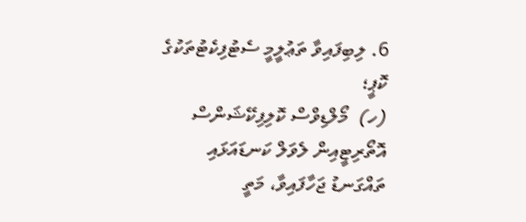6. ލިބިފައިވާ ތަޢުލީމީ ސެޓުފިކެޓުތަކުގެ ކޮޕީ؛
(ހ)  މޯލްޑިވްސް ކޮލިފިކޭޝަންސް އޮތޯރިޓީއިން ލެވަލް ކަނޑައަޅައި ތައްގަނޑު ޖަހާފައިވާ، މަތީ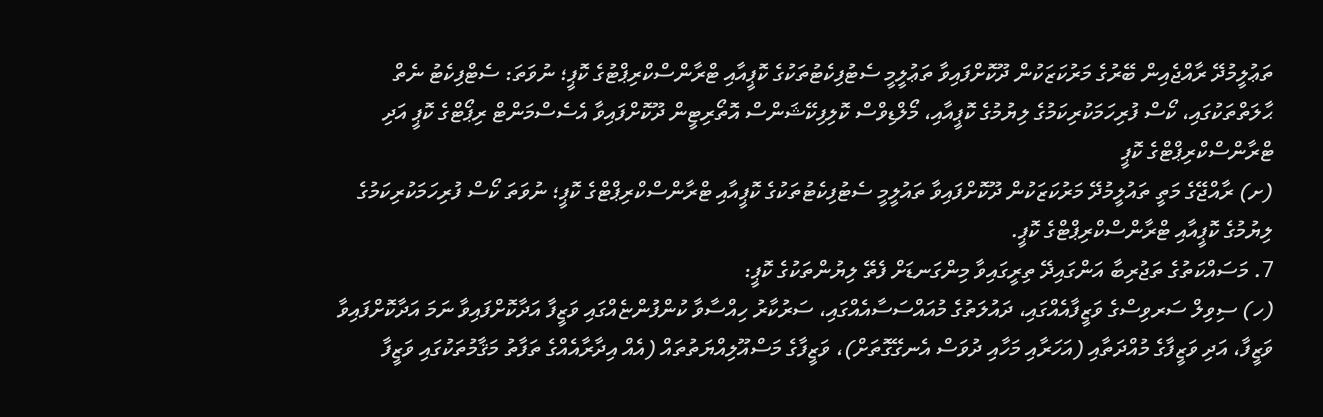ތަޢުލީމުދޭ ރާއްޖެއިން ބޭރުގެ މަރުކަޒަކުން ދޫކޮށްފައިވާ ތަޢުލީމީ ސެޓުފިކެޓުތަކުގެ ކޮޕީއާއި ޓްރާންސްކްރިޕްޓުގެ ކޮޕީ؛ ނުވަތަ: ސެޓްފިކެޓު ނެތް ޙާލަތްތަކުގައި، ކޯސް ފުރިހަމަކުރިކަމުގެ ލިޔުމުގެ ކޮޕީއާއި، މޯލްޑިވްސް ކޮލިފިކޭޝަންސް އޮތޯރިޓީން ދޫކޮށްފައިވާ އެސެސްމަންޓް ރިޕޯޓްގެ ކޮޕީ އަދި ޓްރާންސްކްރިޕްޓްގެ ކޮޕީ
(ށ) ރާއްޖޭގެ މަތީ ތައުލީމުދޭ މަރުކަޒަކުން ދޫކޮށްފައިވާ ތައުލީމީ ސެޓުފިކެޓުތަކުގެ ކޮޕީއާއި ޓްރާންސްކްރިޕްޓްގެ ކޮޕީ؛ ނުވަތަ ކޯސް ފުރިހަމަކުރިކަމުގެ ލިޔުމުގެ ކޮޕީއާއި ޓްރާންސްކްރިޕްޓްގެ ކޮޕީ.
7. މަސައްކަތުގެ ތަޖުރިބާ އަންގައިދޭ ތިރީގައިވާ މިންގަނޑަށް ފެތޭ ލިޔުންތަކުގެ ކޮޕީ:
(ހ) ސިވިލް ސަރވިސްގެ ވަޒީފާއެއްގައި، ދައުލަތުގެ މުއައްސަސާއެއްގައި، ސަރުކާރު ހިއްސާވާ ކުންފުންޏެއްގައި ވަޒީފާ އަދާކޮށްފައިވާ ނަމަ އަދާކޮށްފައިވާ ވަޒީފާ، އަދި ވަޒީފާގެ މުއްދަތާއި (އަހަރާއި މަހާއި ދުވަސް އެނގޭގޮތަށް)، ވަޒީފާގެ މަސްއޫލިއްޔަތުތައް (އެއް އިދާރާއެއްގެ ތަފާތު މަޤާމުތަކުގައި ވަޒީފާ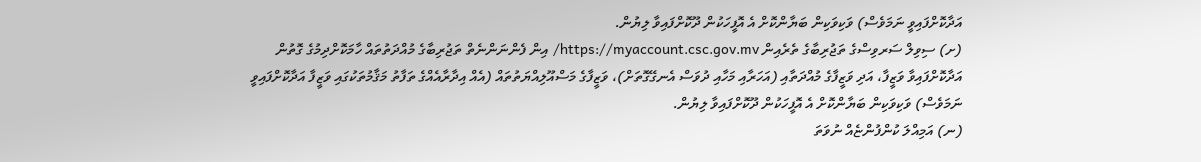އަދާކޮށްފައިވީ ނަމަވެސް) ވަކިވަކިން ބަޔާންކޮށް އެ އޮފީހަކުން ދޫކޮށްފައިވާ ލިޔުން.
(ށ) ސިވިލް ސަރވިސްގެ ތަޖުރިބާގެ ތެރެއިން https://myaccount.csc.gov.mv/ އިން ފެންނަންނެތް ތަޖުރިބާގެ މުއްދަތުތައް ހާމަކޮށްދިމުގެ ގޮތުން އަދާކޮށްފައިވާ ވަޒީފާ، އަދި ވަޒީފާގެ މުއްދަތާއި (އަހަރާއި މަހާއި ދުވަސް އެނގޭގޮތަށް)، ވަޒީފާގެ މަސްއޫލިއްޔަތުތައް (އެއް އިދާރާއެއްގެ ތަފާތު މަޤާމުތަކުގައި ވަޒީފާ އަދާކޮށްފައިވީ ނަމަވެސް) ވަކިވަކިން ބަޔާންކޮށް އެ އޮފީހަކުން ދޫކޮށްފައިވާ ލިޔުން.
(ނ) އަމިއްލަ ކުންފުންޏެއް ނުވަތަ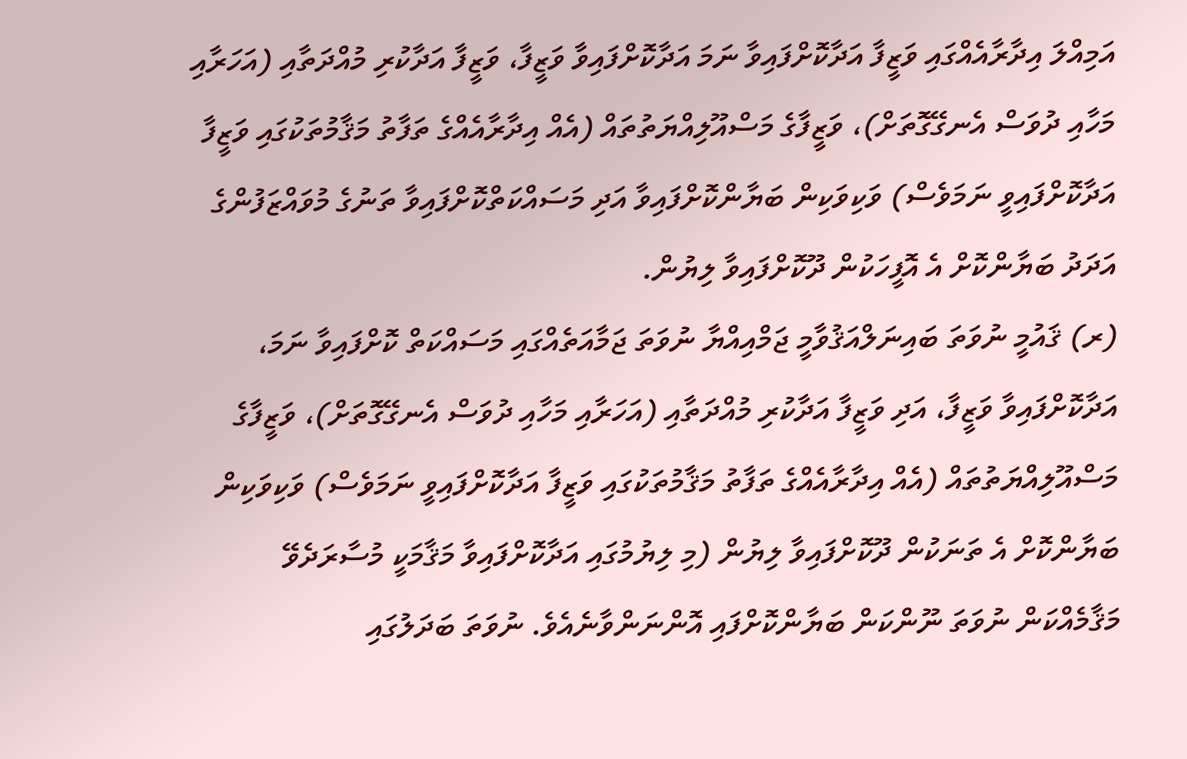އަމިއްލަ އިދާރާއެއްގައި ވަޒީފާ އަދާކޮށްފައިވާ ނަމަ އަދާކޮށްފައިވާ ވަޒީފާ، ވަޒީފާ އަދާކުރި މުއްދަތާއި (އަހަރާއި މަހާއި ދުވަސް އެނގޭގޮތަށް)، ވަޒީފާގެ މަސްއޫލިއްޔަތުތައް (އެއް އިދާރާއެއްގެ ތަފާތު މަޤާމުތަކުގައި ވަޒީފާ އަދާކޮށްފައިވީ ނަމަވެސް) ވަކިވަކިން ބަޔާންކޮށްފައިވާ އަދި މަސައްކަތްކޮށްފައިވާ ތަނުގެ މުވައްޒަފުންގެ އަދަދު ބަޔާންކޮށް އެ އޮފީހަކުން ދޫކޮށްފައިވާ ލިޔުން.
(ރ) ޤައުމީ ނުވަތަ ބައިނަލްއަޤުވާމީ ޖަމްއިއްޔާ ނުވަތަ ޖަމާއަތެއްގައި މަސައްކަތް ކޮށްފައިވާ ނަމަ، އަދާކޮށްފައިވާ ވަޒީފާ، އަދި ވަޒީފާ އަދާކުރި މުއްދަތާއި (އަހަރާއި މަހާއި ދުވަސް އެނގޭގޮތަށް)، ވަޒީފާގެ މަސްއޫލިއްޔަތުތައް (އެއް އިދާރާއެއްގެ ތަފާތު މަޤާމުތަކުގައި ވަޒީފާ އަދާކޮށްފައިވީ ނަމަވެސް) ވަކިވަކިން ބަޔާންކޮށް އެ ތަނަކުން ދޫކޮށްފައިވާ ލިޔުން (މި ލިޔުމުގައި އަދާކޮށްފައިވާ މަޤާމަކީ މުސާރަދެވޭ މަޤާމެއްކަން ނުވަތަ ނޫންކަން ބަޔާންކޮށްފައި އޮންނަންވާނެއެވެ. ނުވަތަ ބަދަލުގައި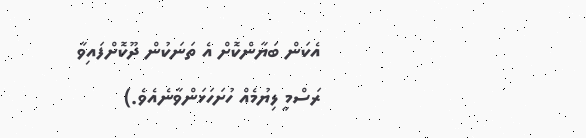އެކަން ބަޔާންކޮށް އެ ތަނަކުން ދޫކޮށްފައިވާ ރަސްމީ ލިޔުމެއް ހުށަހަޅަންވާނެއެވެ.)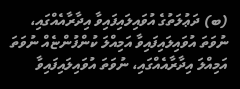(ބ) ދަޢުލަތުގެ އުވައިލައިފައިވާ އިދާރާއެއްގައި، ނުވަތަ އުވައިލައިފައިވާ އަމިއްލަ ކުންފުންޏެއް ނުވަތަ އަމިއްލަ އިދާރާއެއްގައި، ނުވަތަ އުވައިލައިފައިވާ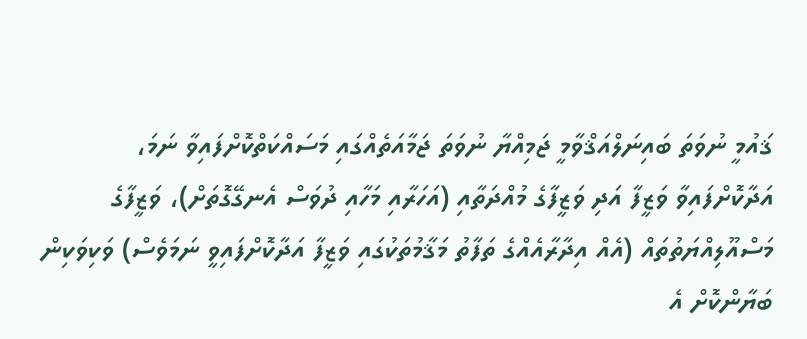ޤައުމީ ނުވަތަ ބައިނަލްއަޤްވާމީ ޖަމިއްޔާ ނުވަތަ ޖަމާއަތެއްގައި މަސައްކަތްކޮށްފައިވާ ނަމަ، އަދާކޮށްފައިވާ ވަޒީފާ އަދި ވަޒީފާގެ މުއްދަތާއި (އަހަރާއި މަހާއި ދުވަސް އެނގޭގޮތަށް)، ވަޒީފާގެ މަސްއޫލިއްޔަތުތައް (އެއް އިދާރާއެއްގެ ތަފާތު މަޤާމުތަކުގައި ވަޒީފާ އަދާކޮށްފައިވީ ނަމަވެސް) ވަކިވަކިން ބަޔާންކޮށް އެ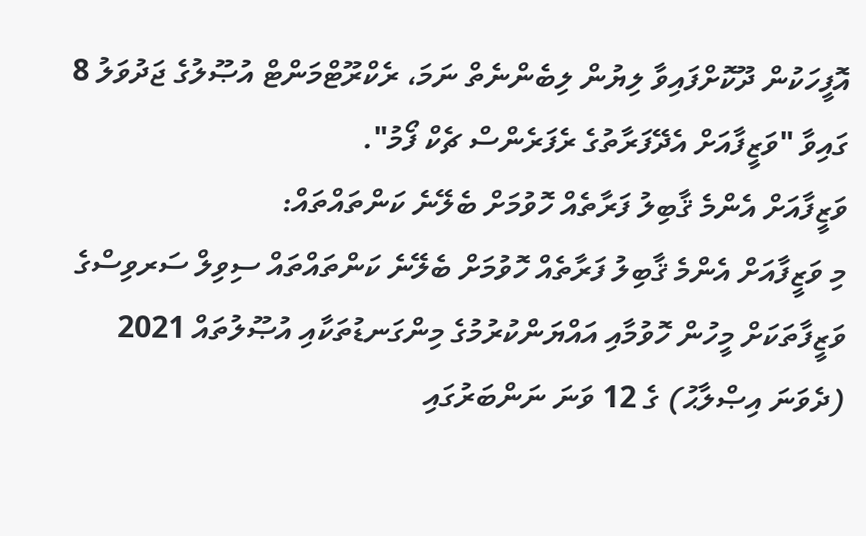އޮފީހަކުން ދޫކޮށްފައިވާ ލިޔުން ލިބެންނެތް ނަމަ، ރެކްރޫޓްމަންޓް އުޞޫލުގެ ޖަދުވަލު 8 ގައިވާ "ވަޒީފާއަށް އެދޭފަރާތުގެ ރެފަރެންސް ޗެކް ފޯމު".
ވަޒީފާއަށް އެންމެ ޤާބިލު ފަރާތެއް ހޮވުމަށް ބެލޭނެ ކަންތައްތައް:
މި ވަޒީފާއަށް އެންމެ ޤާބިލު ފަރާތެއް ހޮވުމަށް ބެލޭނެ ކަންތައްތައް ސިވިލް ސަރވިސްގެ ވަޒީފާތަކަށް މީހުން ހޮވުމާއި އައްޔަންކުރުމުގެ މިންގަނޑުތަކާއި އުޞޫލުތައް 2021 (ދެވަނަ އިޞްލާޙު) ގެ 12 ވަނަ ނަންބަރުގައި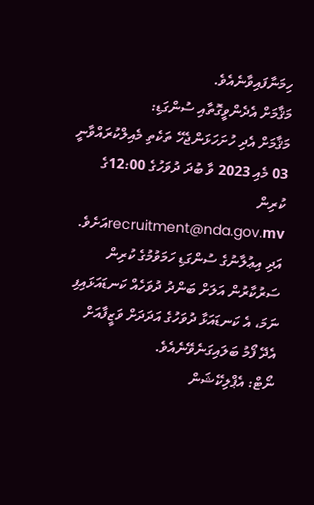ހިމަނާފައިވާނެއެވެ.
މަޤާމަށް އެދެންވީގޮތާއި ސުންގަޑި:
މަޤާމަށް އެދި ހުށަހަޅަންޖެހޭ ތަކެތި މެއިލްކުރައްވާނީ 03 މެއި 2023 ވާ ބުދަ ދުވަހުގެ 12:00ގެ ކުރިން recruitment@nda.gov.mvއަށެވެ.
އަދި އިޢުލާނުގެ ސުންގަޑި ހަމަވުމުގެ ކުރިން ސަރުކާރުން އަލަށް ބަންދު ދުވަހެއް ކަނޑައަޅައިފި ނަމަ، އެ ކަނޑައަޅާ ދުވަހުގެ އަދަދަށް ވަޒީފާއަށް އެދޭ ފޯމު ބަލައިގަނެވޭނެއެވެ.
ނޯޓް: އެޕްލިކޭޝަން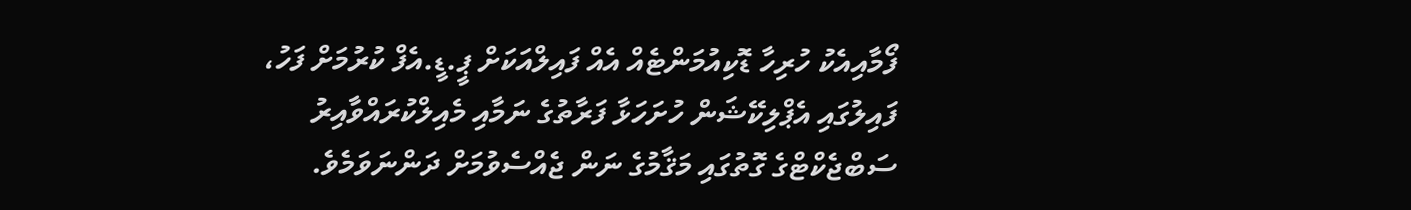ފޯމާއިއެކު ހުރިހާ ޑޮކިއުމަންޓެއް އެއް ފައިލްއަކަށް ޕީ.ޑީ.އެފް ކުރުމަށް ފަހު، ފައިލުގައި އެޕްލިކޭޝަން ހުށަހަޅާ ފަރާތުގެ ނަމާއި މެއިލްކުރައްވާއިރު ސަބްޖެކްޓްގެ ގޮތުގައި މަޤާމުގެ ނަން ޖެއްސެވުމަށް ދަންނަވަމެވެ.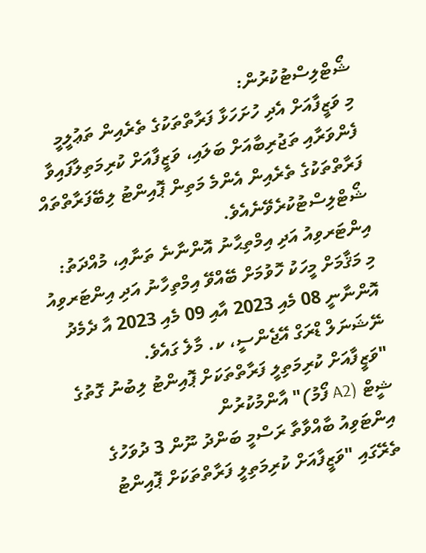ޝޯޓްލިސްޓުކުރުން:
މި ވަޒީފާއަށް އެދި ހުށަހަޅާ ފަރާތްތަކުގެ ތެރެއިން ތަޢުލީމީ ފެންވަރާއި ތަޖުރިބާއަށް ބަލައި، ވަޒީފާއަށް ކުރިމަތިލާފައިވާ ފަރާތްތަކުގެ ތެރެއިން އެންމެ މަތިން ޕޮއިންޓު ލިބޭފަރާތްތައް ޝޯޓްލިސްޓުކުރެވޭނެއެވެ.
އިންޓަރވިއު އަދި އިމްތިޙާނު އޮންނާނެ ތަނާއި، މުއްދަތު:
މި މަޤާމަށް މީހަކު ހޮވުމަށް ބޭއްވޭ އިމްތިހާނު އަދި އިންޓަރވިއު އޮންނާނީ 08 މެއި 2023 އާއި 09 މެއި 2023 އާ ދެމެދު ނޭޝަނަލް ޑްރަގް އޭޖެންސީ، ކ. މާލެ ގައެވެ.
"ވަޒީފާއަށް ކުރިމަތިލީ ފަރާތްތަކަށް ޕޮއިންޓު ލިބުނު ގޮތުގެ ޝީޓް (A2 ފޯމު)" އާންމުކުރުން
އިންޓަވިއު ބާއްވާތާ ރަސްމީ ބަންދު ނޫން 3 ދުވަހުގެ ތެރޭގައި "ވަޒީފާއަށް ކުރިމަތިލީ ފަރާތްތަކަށް ޕޮއިންޓު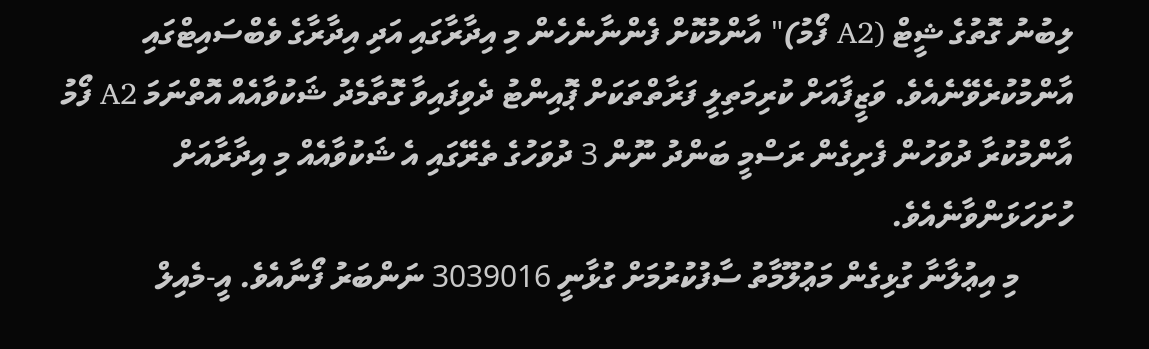ލިބުނު ގޮތުގެ ޝީޓް (A2 ފޯމު)" އާންމުކޮށް ފެންނާނެހެން މި އިދާރާގައި އަދި އިދާރާގެ ވެބްސައިޓްގައި އާންމުކުރެވޭނެއެވެ. ވަޒީފާއަށް ކުރިމަތިލީ ފަރާތްތަކަށް ޕޮއިންޓު ދެވިފައިވާ ގޮތާމެދު ޝަކުވާއެއް އޮތްނަމަ A2 ފޯމު އާންމުކުރާ ދުވަހުން ފެށިގެން ރަސްމީ ބަންދު ނޫން 3 ދުވަހުގެ ތެރޭގައި އެ ޝަކުވާއެއް މި އިދާރާއަށް ހުށަހަޅަންވާނެއެވެ.
       މި އިޢުލާނާ ގުޅިގެން މަޢުލޫމާތު ސާފުކުރުމަށް ގުޅާނީ 3039016 ނަންބަރު ފޯނާއެވެ. އީ-މެއިލް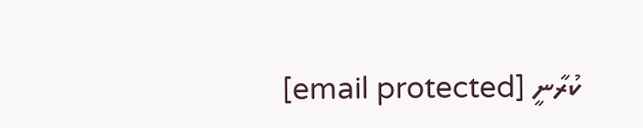ކުރާނީ [email protected]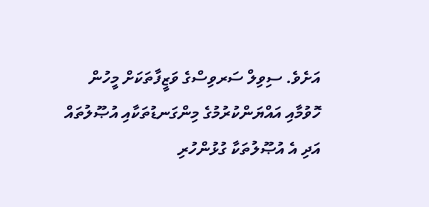އަށެވެ. ސިވިލް ސަރވިސްގެ ވަޒީފާތަކަށް މީހުން ހޮވުމާއި އައްޔަންކުރުމުގެ މިންގަނޑުތަކާއި އުޞޫލުތައް އަދި އެ އުޞޫލުތަކާ ގުޅުންހުރި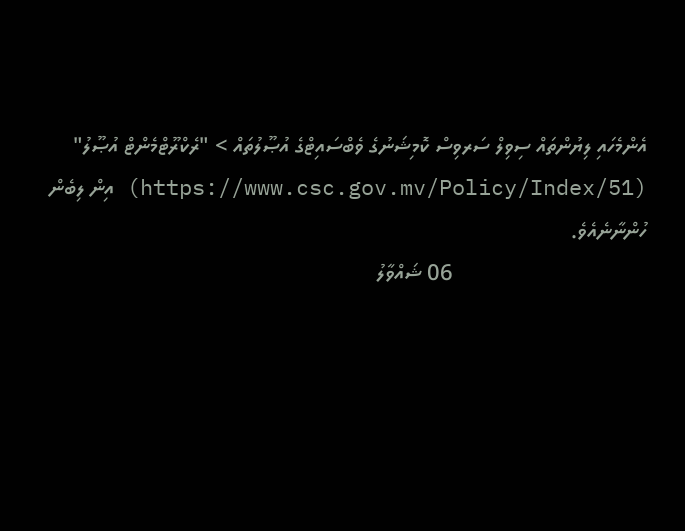އެންމެހައި ލިޔުންތައް ސިވިލް ސަރވިސް ކޮމިޝަނުގެ ވެބްސައިޓްގެ އުޞޫލުތައް > "ރެކްރޫޓްމެންޓް އުޞޫލު" (https://www.csc.gov.mv/Policy/Index/51) އިން ލިބެން ހުންނާނެއެވެ.
                                  06 ޝައްވާލު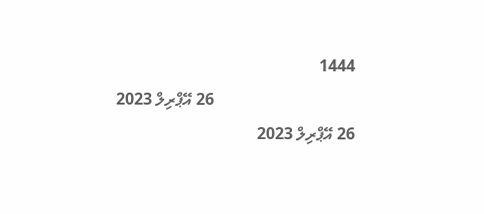1444
                                  26 އޭޕްރިލް 2023
26 އޭޕްރިލް 2023